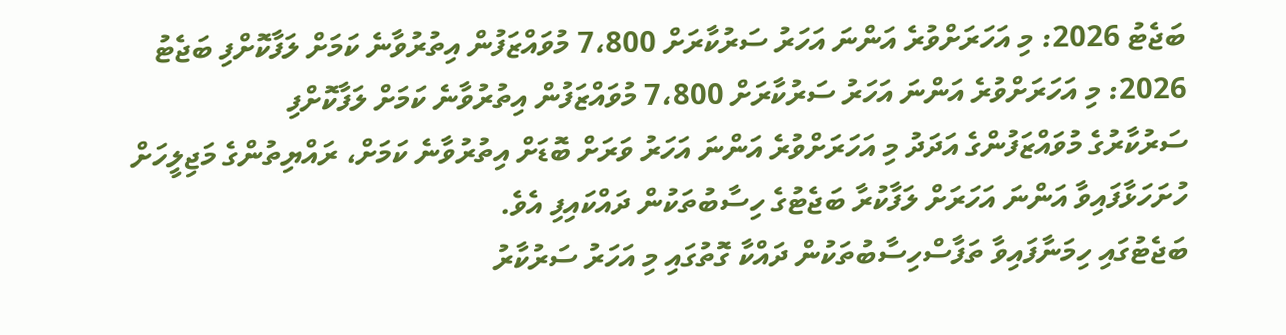ބަޖެޓު 2026: މި އަހަރަށްވުރެ އަންނަ އަހަރު ސަރުކާރަށް 7،800 މުވައްޒަފުން އިތުރުވާނެ ކަމަށް ލަފާކޮށްފި ބަޖެޓު 2026: މި އަހަރަށްވުރެ އަންނަ އަހަރު ސަރުކާރަށް 7،800 މުވައްޒަފުން އިތުރުވާނެ ކަމަށް ލަފާކޮށްފި
ސަރުކާރުގެ މުވައްޒަފުންގެ އަދަދު މި އަހަރަށްވުރެ އަންނަ އަހަރު ވަރަށް ބޮޑަށް އިތުރުވާނެ ކަމަށް، ރައްޔިތުންގެ މަޖިލީހަށް ހުށަހަޅާފައިވާ އަންނަ އަހަރަށް ލަފާކުރާ ބަޖެޓުގެ ހިސާބުތަކުން ދައްކައިފި އެވެ.
ބަޖެޓުގައި ހިމަނާފައިވާ ތަފާސްހިސާބުތަކުން ދައްކާ ގޮތުގައި މި އަހަރު ސަރުކާރު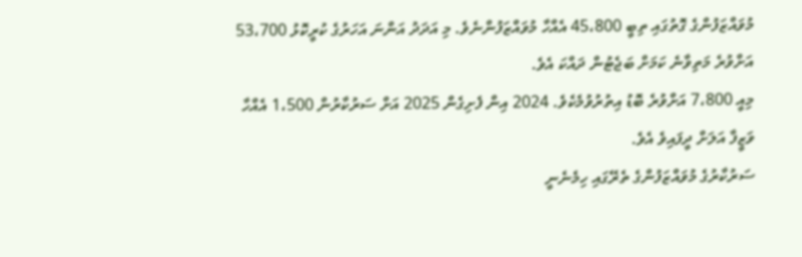މުވައްޒަފުންގެ ގޮތުގައި ތިބީ 45،800 އެއްހާ މުވައްޒަފުންނެވެ. މި އަދަދު އަންނަ އަހަރުގެ ކުރީކޮޅު 53،700 އަށްވުރެ މަތިވާނެ ކަމަށް ބަޖެޓުން ދައްކަ އެވެ.
މިއީ 7،800 އަށްވުރެ ބޮޑު އިތުރުވުމެކެވެ. 2024 އިން ފެށިގެން 2025 އަށް ސަރުކާރުން 1،500 އެއްހާ ވަޒީފާ އަލަށް ދީފައިވެ އެވެ.
ސަރުކާރުގެ މުވައްޒަފުންގެ ތެރޭގައި ހިމެނެނީ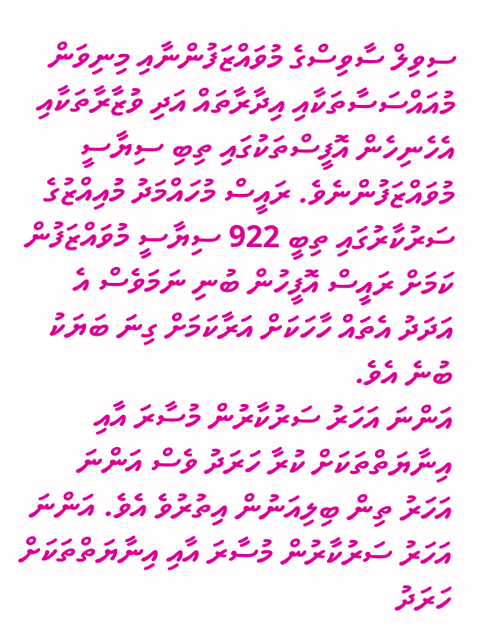ސިވިލް ސާވިސްގެ މުވައްޒަފުންނާއި މިނިވަން މުއައްސަސާތަކާއި އިދާރާތައް އަދި ވުޒާރާތަކާއި އެހެނިހެން އޮފީސްތަކުގައި ތިބި ސިޔާސީ މުވައްޒަފުންނެވެ. ރައީސް މުހައްމަދު މުއިއްޒުގެ ސަރުކާރުގައި ތިބީ 922 ސިޔާސީ މުވައްޒަފުން ކަމަށް ރައީސް އޮފީހުން ބުނި ނަމަވެސް އެ އަދަދު އެތައް ހާހަކަށް އަރާކަމަށް ގިނަ ބަޔަކު ބުނެ އެވެ.
އަންނަ އަހަރު ސަރުކާރުން މުސާރަ އާއި އިނާޔަތްތަކަށް ކުރާ ހަރަދު ވެސް އަންނަ އަހަރު ތިން ބިލިއަނުން އިތުރުވެ އެވެ. އަންނަ އަހަރު ސަރުކާރުން މުސާރަ އާއި އިނާޔަތްތަކަށް ހަރަދު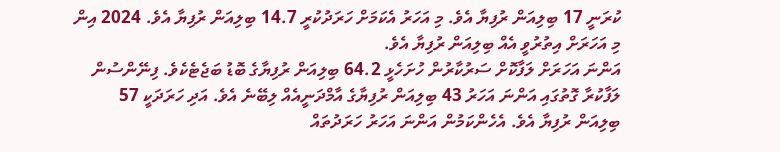ކުރަނީ 17 ބިލިއަން ރުފިޔާ އެވެ. މި އަހަރު އެކަމަށް ހަރަދުކުރީ 14.7 ބިލިއަން ރުފިޔާ އެވެ. 2024 އިން މި އަހަރަށް އިތުރުވީ އެއް ބިލިއަން ރުފިޔާ އެވެ.
އަންނަ އަހަރަށް ލަފާކޮށް ސަރުކާރުން ހުށަހެޅީ 64.2 ބިލިއަން ރުފިޔާގެ ބޮޑު ބަޖެޓެކެވެ. ފިނޭންސުން ލަފާކުރާ ގޮތުގައި އަންނަ އަހަރު 43 ބިލިއަން ރުފިޔާގެ އާމްދަނީއެއް ލިބޭނެ އެވެ. އަދި ހަރަދަކީ 57 ބިލިއަން ރުފިޔާ އެވެ. އެހެންކަމުން އަންނަ އަހަރު ހަރަދުތައް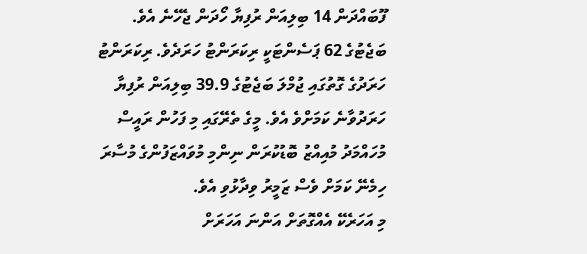ފޫބައްދަން 14 ބިލިއަން ރުފިޔާ ހޯދަން ޖެހޭނެ އެވެ.
ބަޖެޓުގެ 62 ޕަސެންޓަކީ ރިކަރަންޓު ހަރަދެވެ. ރިކަރަންޓު ހަރަދުގެ ގޮތުގައި ޖުމްލަ ބަޖެޓުގެ 39.9 ބިލިއަން ރުފިޔާ ހަރަދުވާނެ ކަމަށްވެ އެވެ. މީގެ ތެރޭގައި މި ފަހުން ރައީސް މުހައްމަދު މުއިއްޒު ބޮޑުކުރަން ނިންމި މުވައްޒަފުންގެ މުސާރަ ހިމެނޭ ކަމަށް ވެސް ޒަމީރު ވިދާޅުވި އެވެ.
މި އަހަރެކޭ އެއްގޮތަށް އަންނަ އަހަރަށް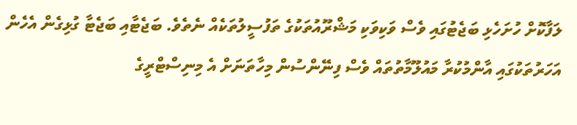ލަފާކޮށް ހުށަހެޅި ބަޖެޓުގައި ވެސް ވަކިވަކި މަޝްރޫއުތަކުގެ ތަފުސީލުތަކެއް ނެތެވެ. ބަޖެޓާއި ބަޖެޓާ ގުޅިގެން އެހެން އަހަރުތަކުގައި އާންމުކުރާ މައުލޫމާތުތައް ވެސް ފިނޭންސުން މިހާތަނަށް އެ މިނިސްޓްރީގެ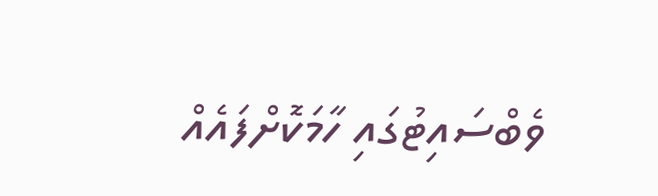ވެބްސައިޓުގައި ހާމަކޮށްފައެއް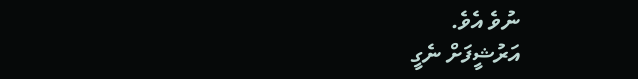ނުވެ އެވެ.
އަރުޝީފަށް ނެގީ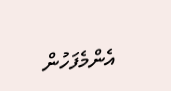އެންމެފަހުން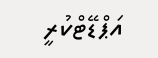އަޕްޑޭޓްކުރީ